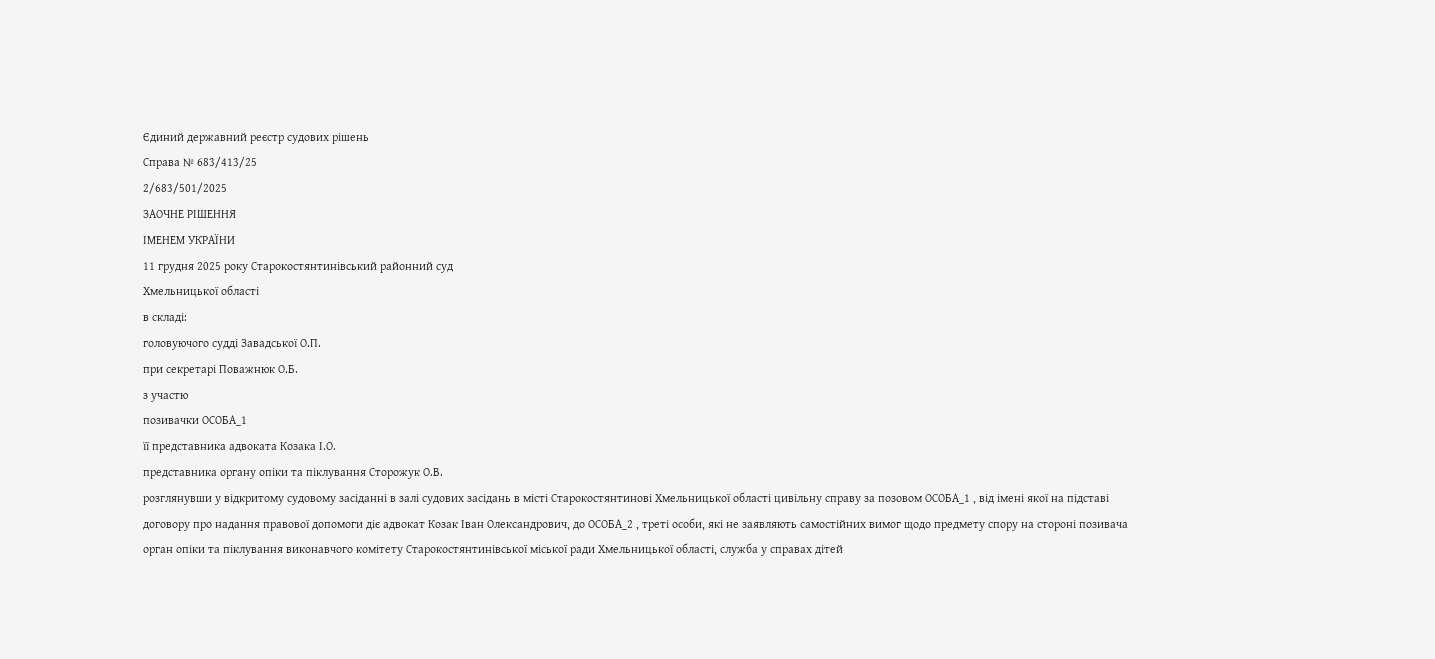Єдиний державний реєстр судових рішень
Справа № 683/413/25
2/683/501/2025
ЗАОЧНЕ РІШЕННЯ
ІМЕНЕМ УКРАЇНИ
11 грудня 2025 року Старокостянтинівський районний суд
Хмельницької області
в складі:
головуючого судді Завадської О.П.
при секретарі Поважнюк О.Б.
з участю
позивачки ОСОБА_1
її представника адвоката Козака І.О.
представника органу опіки та піклування Сторожук О.В.
розглянувши у відкритому судовому засіданні в залі судових засідань в місті Старокостянтинові Хмельницької області цивільну справу за позовом ОСОБА_1 , від імені якої на підставі договору про надання правової допомоги діє адвокат Козак Іван Олександрович, до ОСОБА_2 , треті особи, які не заявляють самостійних вимог щодо предмету спору на стороні позивача орган опіки та піклування виконавчого комітету Старокостянтинівської міської ради Хмельницької області, служба у справах дітей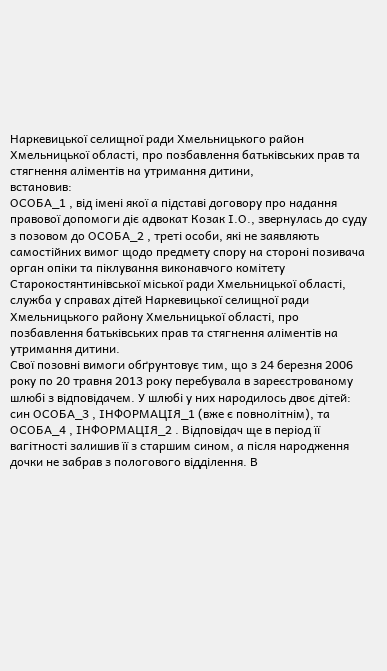Наркевицької селищної ради Хмельницького район Хмельницької області, про позбавлення батьківських прав та стягнення аліментів на утримання дитини,
встановив:
ОСОБА_1 , від імені якої а підставі договору про надання правової допомоги діє адвокат Козак І.О., звернулась до суду з позовом до ОСОБА_2 , треті особи, які не заявляють самостійних вимог щодо предмету спору на стороні позивача орган опіки та піклування виконавчого комітету Старокостянтинівської міської ради Хмельницької області, служба у справах дітей Наркевицької селищної ради Хмельницького району Хмельницької області, про позбавлення батьківських прав та стягнення аліментів на утримання дитини.
Свої позовні вимоги обґрунтовує тим, що з 24 березня 2006 року по 20 травня 2013 року перебувала в зареєстрованому шлюбі з відповідачем. У шлюбі у них народилось двоє дітей: син ОСОБА_3 , ІНФОРМАЦІЯ_1 (вже є повнолітнім), та ОСОБА_4 , ІНФОРМАЦІЯ_2 . Відповідач ще в період її вагітності залишив її з старшим сином, а після народження дочки не забрав з пологового відділення. В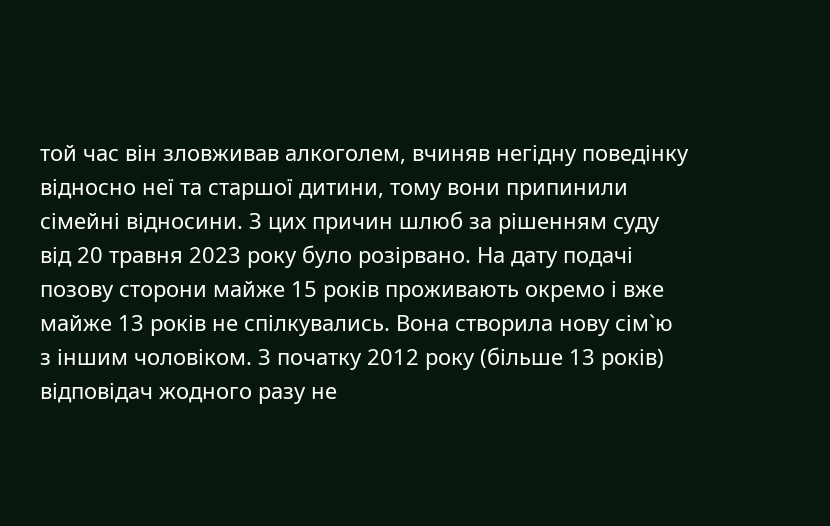той час він зловживав алкоголем, вчиняв негідну поведінку відносно неї та старшої дитини, тому вони припинили сімейні відносини. З цих причин шлюб за рішенням суду від 20 травня 2023 року було розірвано. На дату подачі позову сторони майже 15 років проживають окремо і вже майже 13 років не спілкувались. Вона створила нову сім`ю з іншим чоловіком. З початку 2012 року (більше 13 років) відповідач жодного разу не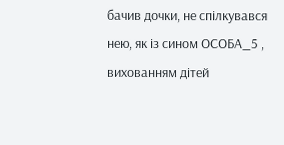бачив дочки, не спілкувався нею, як із сином ОСОБА_5 , вихованням дітей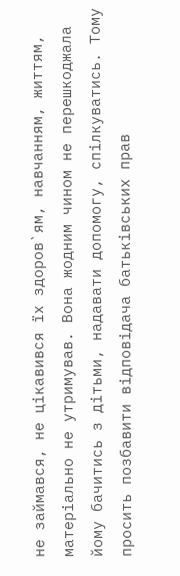не займався, не цікавився їх здоров`ям, навчанням, життям, матеріально не утримував. Вона жодним чином не перешкоджала йому бачитись з дітьми, надавати допомогу, спілкуватись. Тому просить позбавити відповідача батьківських прав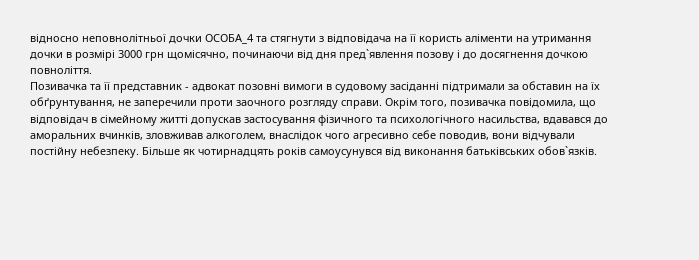відносно неповнолітньої дочки ОСОБА_4 та стягнути з відповідача на її користь аліменти на утримання дочки в розмірі 3000 грн щомісячно, починаючи від дня пред`явлення позову і до досягнення дочкою повноліття.
Позивачка та її представник - адвокат позовні вимоги в судовому засіданні підтримали за обставин на їх обґрунтування, не заперечили проти заочного розгляду справи. Окрім того, позивачка повідомила, що відповідач в сімейному житті допускав застосування фізичного та психологічного насильства, вдавався до аморальних вчинків, зловживав алкоголем, внаслідок чого агресивно себе поводив, вони відчували постійну небезпеку. Більше як чотирнадцять років самоусунувся від виконання батьківських обов`язків.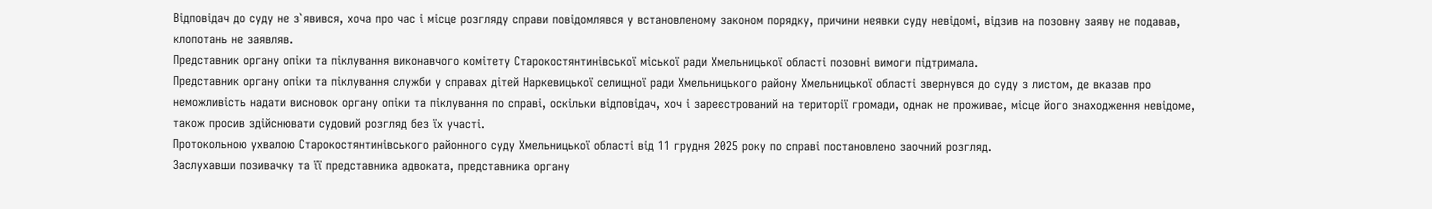Відповідач до суду не з`явився, хоча про час і місце розгляду справи повідомлявся у встановленому законом порядку, причини неявки суду невідомі, відзив на позовну заяву не подавав, клопотань не заявляв.
Представник органу опіки та піклування виконавчого комітету Старокостянтинівської міської ради Хмельницької області позовні вимоги підтримала.
Представник органу опіки та піклування служби у справах дітей Наркевицької селищної ради Хмельницького району Хмельницької області звернувся до суду з листом, де вказав про неможливість надати висновок органу опіки та піклування по справі, оскільки відповідач, хоч і зареєстрований на території громади, однак не проживає, місце його знаходження невідоме, також просив здійснювати судовий розгляд без їх участі.
Протокольною ухвалою Старокостянтинівського районного суду Хмельницької області від 11 грудня 2025 року по справі постановлено заочний розгляд.
Заслухавши позивачку та її представника адвоката, представника органу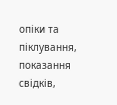опіки та піклування, показання свідків,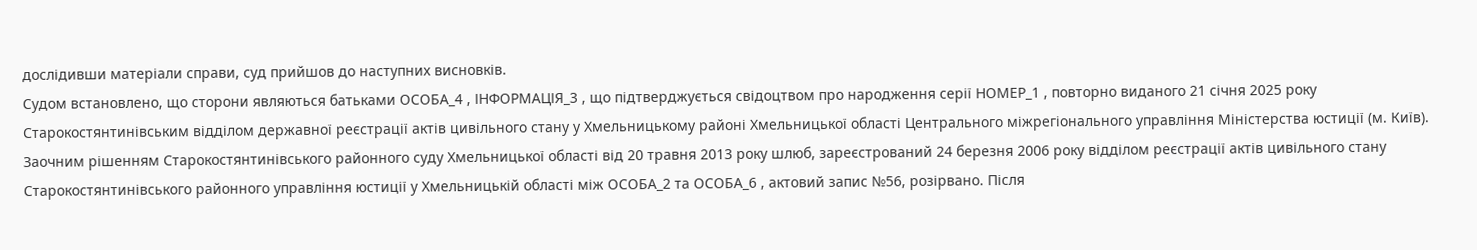дослідивши матеріали справи, суд прийшов до наступних висновків.
Судом встановлено, що сторони являються батьками ОСОБА_4 , ІНФОРМАЦІЯ_3 , що підтверджується свідоцтвом про народження серії НОМЕР_1 , повторно виданого 21 січня 2025 року Старокостянтинівським відділом державної реєстрації актів цивільного стану у Хмельницькому районі Хмельницької області Центрального міжрегіонального управління Міністерства юстиції (м. Київ).
Заочним рішенням Старокостянтинівського районного суду Хмельницької області від 20 травня 2013 року шлюб, зареєстрований 24 березня 2006 року відділом реєстрації актів цивільного стану Старокостянтинівського районного управління юстиції у Хмельницькій області між ОСОБА_2 та ОСОБА_6 , актовий запис №56, розірвано. Після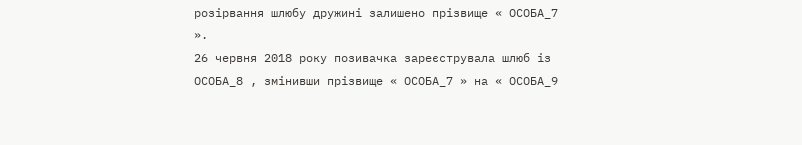розірвання шлюбу дружині залишено прізвище « ОСОБА_7 ».
26 червня 2018 року позивачка зареєструвала шлюб із ОСОБА_8 , змінивши прізвище « ОСОБА_7 » на « ОСОБА_9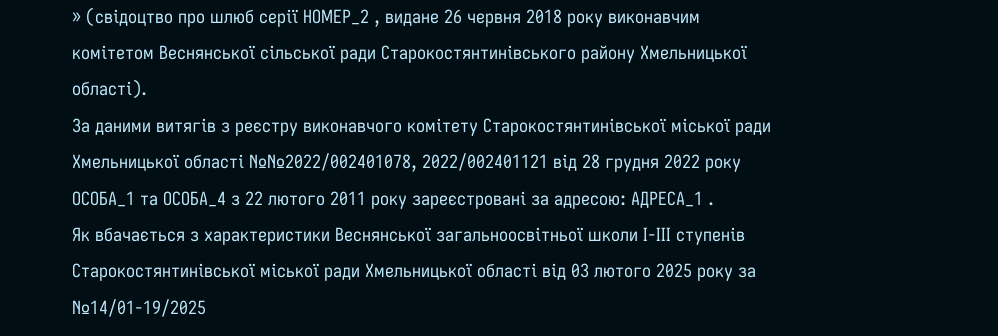» (свідоцтво про шлюб серії НОМЕР_2 , видане 26 червня 2018 року виконавчим комітетом Веснянської сільської ради Старокостянтинівського району Хмельницької області).
За даними витягів з реєстру виконавчого комітету Старокостянтинівської міської ради Хмельницької області №№2022/002401078, 2022/002401121 від 28 грудня 2022 року ОСОБА_1 та ОСОБА_4 з 22 лютого 2011 року зареєстровані за адресою: АДРЕСА_1 .
Як вбачається з характеристики Веснянської загальноосвітньої школи І-ІІІ ступенів Старокостянтинівської міської ради Хмельницької області від 03 лютого 2025 року за №14/01-19/2025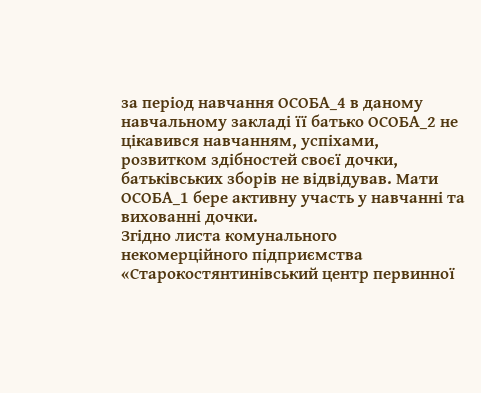за період навчання ОСОБА_4 в даному навчальному закладі її батько ОСОБА_2 не цікавився навчанням, успіхами, розвитком здібностей своєї дочки, батьківських зборів не відвідував. Мати ОСОБА_1 бере активну участь у навчанні та вихованні дочки.
Згідно листа комунального некомерційного підприємства «Старокостянтинівський центр первинної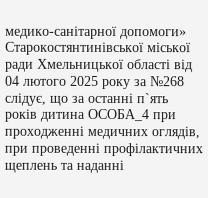медико-санітарної допомоги» Старокостянтинівської міської ради Хмельницької області від 04 лютого 2025 року за №268 слідує, що за останні п`ять років дитина ОСОБА_4 при проходженні медичних оглядів, при проведенні профілактичних щеплень та наданні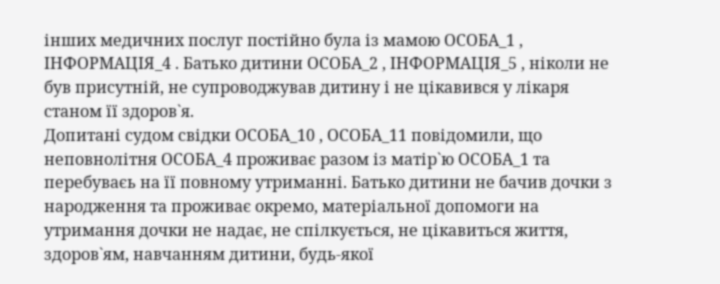інших медичних послуг постійно була із мамою ОСОБА_1 , ІНФОРМАЦІЯ_4 . Батько дитини ОСОБА_2 , ІНФОРМАЦІЯ_5 , ніколи не був присутній, не супроводжував дитину і не цікавився у лікаря станом її здоров`я.
Допитані судом свідки ОСОБА_10 , ОСОБА_11 повідомили, що неповнолітня ОСОБА_4 проживає разом із матір`ю ОСОБА_1 та перебуваєь на її повному утриманні. Батько дитини не бачив дочки з народження та проживає окремо, матеріальної допомоги на утримання дочки не надає, не спілкується, не цікавиться життя, здоров`ям, навчанням дитини, будь-якої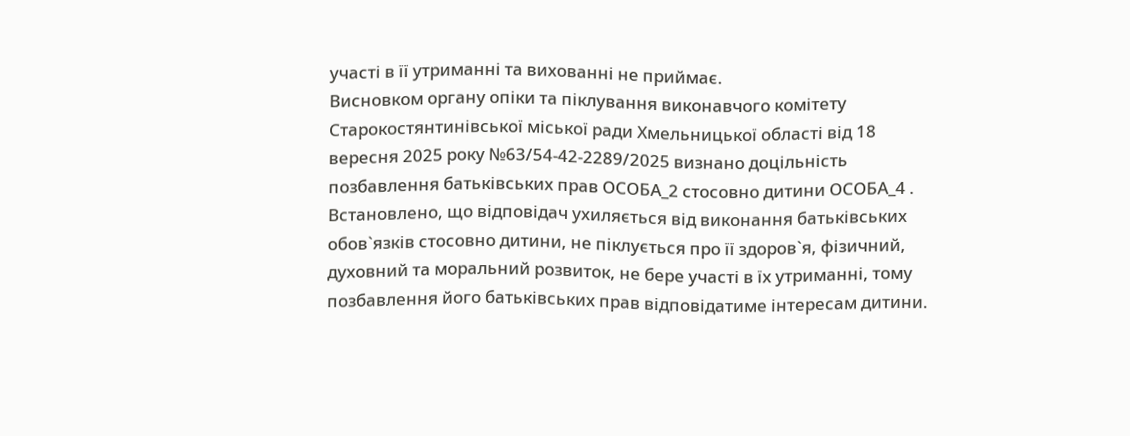участі в її утриманні та вихованні не приймає.
Висновком органу опіки та піклування виконавчого комітету Старокостянтинівської міської ради Хмельницької області від 18 вересня 2025 року №63/54-42-2289/2025 визнано доцільність позбавлення батьківських прав ОСОБА_2 стосовно дитини ОСОБА_4 . Встановлено, що відповідач ухиляється від виконання батьківських обов`язків стосовно дитини, не піклується про її здоров`я, фізичний, духовний та моральний розвиток, не бере участі в їх утриманні, тому позбавлення його батьківських прав відповідатиме інтересам дитини.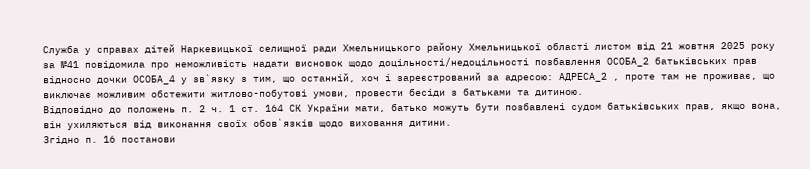Служба у справах дітей Наркевицької селищної ради Хмельницького району Хмельницької області листом від 21 жовтня 2025 року за №41 повідомила про неможливість надати висновок щодо доцільності/недоцільності позбавлення ОСОБА_2 батьківських прав відносно дочки ОСОБА_4 у зв`язку з тим, що останній, хоч і зареєстрований за адресою: АДРЕСА_2 , проте там не проживає, що виключає можливим обстежити житлово-побутові умови, провести бесіди з батьками та дитиною.
Відповідно до положень п. 2 ч. 1 ст. 164 СК України мати, батько можуть бути позбавлені судом батьківських прав, якщо вона, він ухиляються від виконання своїх обов`язків щодо виховання дитини.
Згідно п. 16 постанови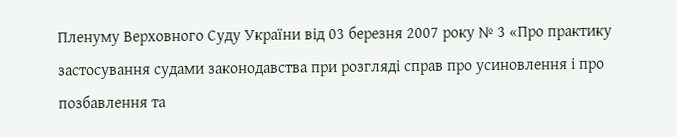Пленуму Верховного Суду України від 03 березня 2007 року № 3 «Про практику застосування судами законодавства при розгляді справ про усиновлення і про позбавлення та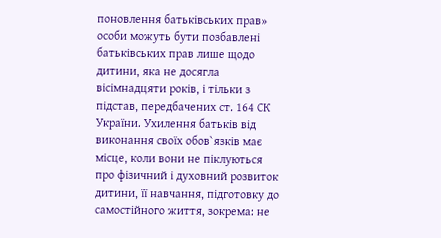поновлення батьківських прав» особи можуть бути позбавлені батьківських прав лише щодо дитини, яка не досягла вісімнадцяти років, і тільки з підстав, передбачених ст. 164 СК України. Ухилення батьків від виконання своїх обов`язків має місце, коли вони не піклуються про фізичний і духовний розвиток дитини, її навчання, підготовку до самостійного життя, зокрема: не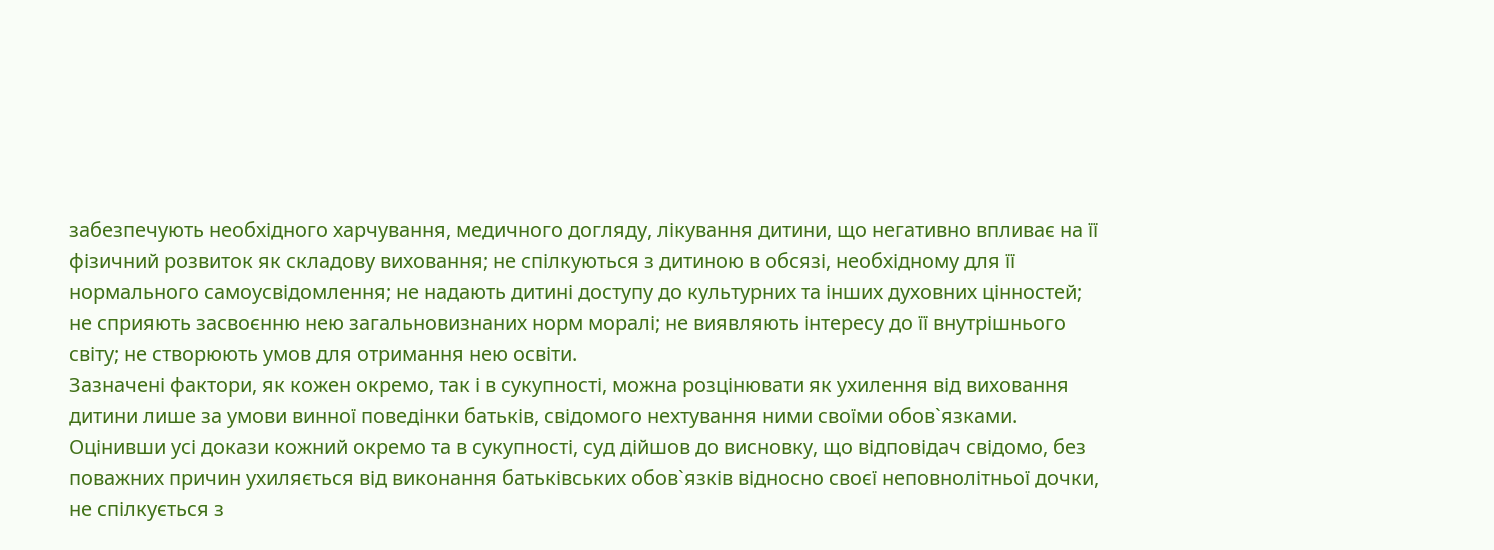забезпечують необхідного харчування, медичного догляду, лікування дитини, що негативно впливає на її фізичний розвиток як складову виховання; не спілкуються з дитиною в обсязі, необхідному для її нормального самоусвідомлення; не надають дитині доступу до культурних та інших духовних цінностей; не сприяють засвоєнню нею загальновизнаних норм моралі; не виявляють інтересу до її внутрішнього світу; не створюють умов для отримання нею освіти.
Зазначені фактори, як кожен окремо, так і в сукупності, можна розцінювати як ухилення від виховання дитини лише за умови винної поведінки батьків, свідомого нехтування ними своїми обов`язками.
Оцінивши усі докази кожний окремо та в сукупності, суд дійшов до висновку, що відповідач свідомо, без поважних причин ухиляється від виконання батьківських обов`язків відносно своєї неповнолітньої дочки, не спілкується з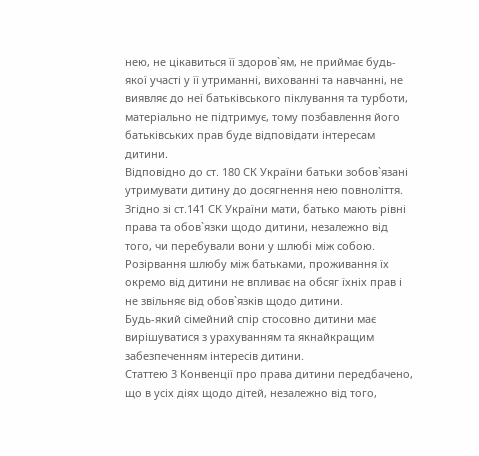нею, не цікавиться її здоров`ям, не приймає будь-якої участі у її утриманні, вихованні та навчанні, не виявляє до неї батьківського піклування та турботи, матеріально не підтримує, тому позбавлення його батьківських прав буде відповідати інтересам дитини.
Відповідно до ст. 180 СК України батьки зобов`язані утримувати дитину до досягнення нею повноліття.
Згідно зі ст.141 СК України мати, батько мають рівні права та обов`язки щодо дитини, незалежно від того, чи перебували вони у шлюбі між собою. Розірвання шлюбу між батьками, проживання їх окремо від дитини не впливає на обсяг їхніх прав і не звільняє від обов`язків щодо дитини.
Будь-який сімейний спір стосовно дитини має вирішуватися з урахуванням та якнайкращим забезпеченням інтересів дитини.
Статтею 3 Конвенції про права дитини передбачено, що в усіх діях щодо дітей, незалежно від того,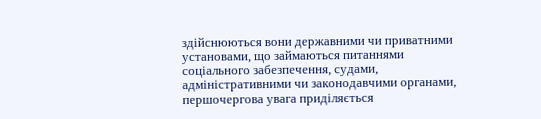здійснюються вони державними чи приватними установами, що займаються питаннями соціального забезпечення, судами, адміністративними чи законодавчими органами, першочергова увага приділяється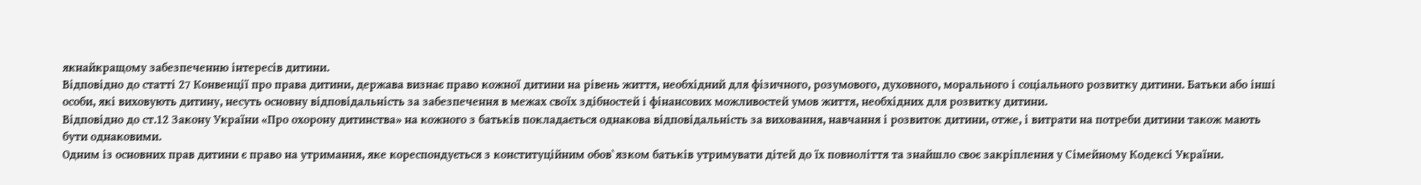якнайкращому забезпеченню інтересів дитини.
Відповідно до статті 27 Конвенції про права дитини, держава визнає право кожної дитини на рівень життя, необхідний для фізичного, розумового, духовного, морального і соціального розвитку дитини. Батьки або інші особи, які виховують дитину, несуть основну відповідальність за забезпечення в межах своїх здібностей і фінансових можливостей умов життя, необхідних для розвитку дитини.
Відповідно до ст.12 Закону України «Про охорону дитинства» на кожного з батьків покладається однакова відповідальність за виховання, навчання і розвиток дитини, отже, і витрати на потреби дитини також мають бути однаковими.
Одним із основних прав дитини є право на утримання, яке кореспондується з конституційним обов`язком батьків утримувати дітей до їх повноліття та знайшло своє закріплення у Сімейному Кодексі України.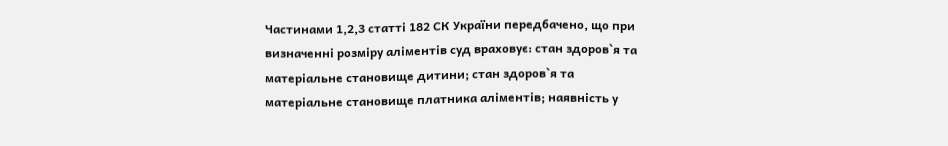Частинами 1,2,3 статті 182 СК України передбачено, що при визначенні розміру аліментів суд враховує: стан здоров`я та матеріальне становище дитини; стан здоров`я та матеріальне становище платника аліментів; наявність у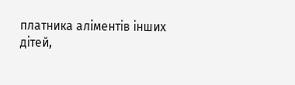платника аліментів інших дітей,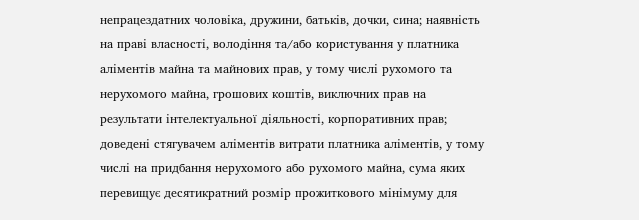непрацездатних чоловіка, дружини, батьків, дочки, сина; наявність на праві власності, володіння та/або користування у платника аліментів майна та майнових прав, у тому числі рухомого та нерухомого майна, грошових коштів, виключних прав на результати інтелектуальної діяльності, корпоративних прав; доведені стягувачем аліментів витрати платника аліментів, у тому числі на придбання нерухомого або рухомого майна, сума яких перевищує десятикратний розмір прожиткового мінімуму для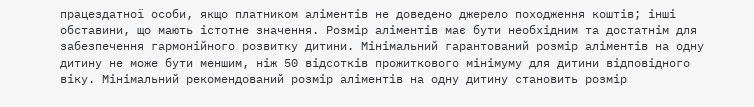працездатної особи, якщо платником аліментів не доведено джерело походження коштів; інші обставини, що мають істотне значення. Розмір аліментів має бути необхідним та достатнім для забезпечення гармонійного розвитку дитини. Мінімальний гарантований розмір аліментів на одну дитину не може бути меншим, ніж 50 відсотків прожиткового мінімуму для дитини відповідного віку. Мінімальний рекомендований розмір аліментів на одну дитину становить розмір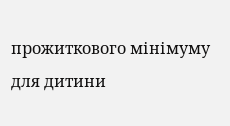прожиткового мінімуму для дитини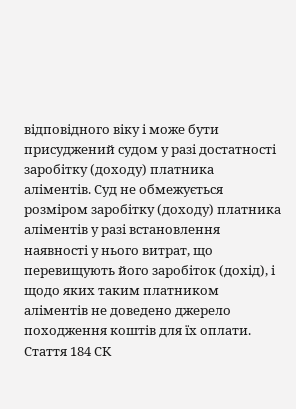відповідного віку і може бути присуджений судом у разі достатності заробітку (доходу) платника аліментів. Суд не обмежується розміром заробітку (доходу) платника аліментів у разі встановлення наявності у нього витрат, що перевищують його заробіток (дохід), і щодо яких таким платником аліментів не доведено джерело походження коштів для їх оплати.
Стаття 184 СК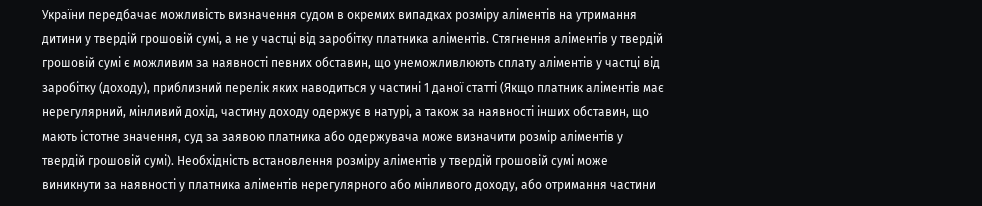України передбачає можливість визначення судом в окремих випадках розміру аліментів на утримання дитини у твердій грошовій сумі, а не у частці від заробітку платника аліментів. Стягнення аліментів у твердій грошовій сумі є можливим за наявності певних обставин, що унеможливлюють сплату аліментів у частці від заробітку (доходу), приблизний перелік яких наводиться у частині 1 даної статті (Якщо платник аліментів має нерегулярний, мінливий дохід, частину доходу одержує в натурі, а також за наявності інших обставин, що мають істотне значення, суд за заявою платника або одержувача може визначити розмір аліментів у твердій грошовій сумі). Необхідність встановлення розміру аліментів у твердій грошовій сумі може виникнути за наявності у платника аліментів нерегулярного або мінливого доходу, або отримання частини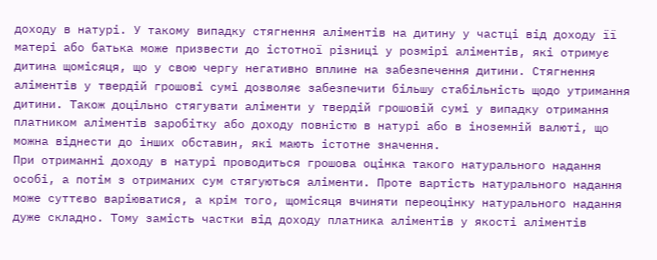доходу в натурі. У такому випадку стягнення аліментів на дитину у частці від доходу її матері або батька може призвести до істотної різниці у розмірі аліментів, які отримує дитина щомісяця, що у свою чергу негативно вплине на забезпечення дитини. Стягнення аліментів у твердій грошові сумі дозволяє забезпечити більшу стабільність щодо утримання дитини. Також доцільно стягувати аліменти у твердій грошовій сумі у випадку отримання платником аліментів заробітку або доходу повністю в натурі або в іноземній валюті, що можна віднести до інших обставин, які мають істотне значення.
При отриманні доходу в натурі проводиться грошова оцінка такого натурального надання особі, а потім з отриманих сум стягуються аліменти. Проте вартість натурального надання може суттєво варіюватися, а крім того, щомісяця вчиняти переоцінку натурального надання дуже складно. Тому замість частки від доходу платника аліментів у якості аліментів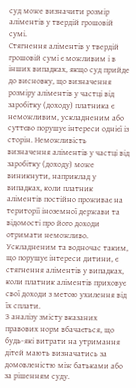суд може визначити розмір аліментів у твердій грошовій сумі.
Стягнення аліментів у твердій грошовій сумі є можливим і в інших випадках, якщо суд прийде до висновку, що визначення розміру аліментів у частці від заробітку (доходу) платника є неможливим, ускладненим або суттєво порушує інтереси однієї із сторін. Неможливість визначення аліментів у частці від заробітку (доходу) може виникнути, наприклад у випадках, коли платник аліментів постійно проживає на території іноземної держави та відомості про його доходи отримати неможливо. Ускладненим та водночас таким, що порушує інтереси дитини, є стягнення аліментів у випадках, коли платник аліментів приховує свої доходи з метою ухилення від їх сплати.
З аналізу змісту вказаних правових норм вбачається, що будь-які витрати на утримання дітей мають визначатись за домовленістю між батьками або за рішенням суду.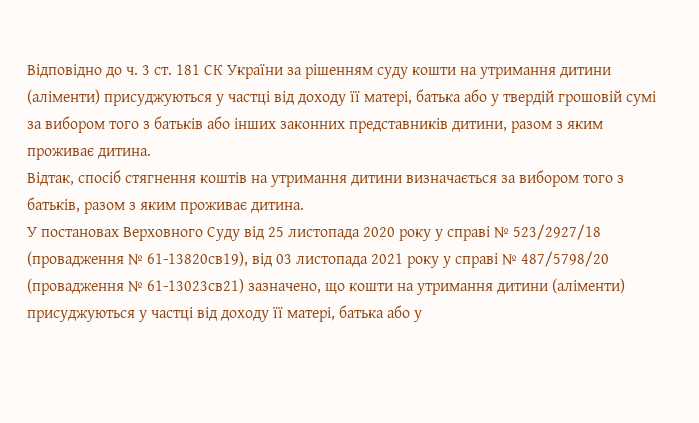Відповідно до ч. 3 ст. 181 СК України за рішенням суду кошти на утримання дитини (аліменти) присуджуються у частці від доходу її матері, батька або у твердій грошовій сумі за вибором того з батьків або інших законних представників дитини, разом з яким проживає дитина.
Відтак, спосіб стягнення коштів на утримання дитини визначається за вибором того з батьків, разом з яким проживає дитина.
У постановах Верховного Суду від 25 листопада 2020 року у справі № 523/2927/18 (провадження № 61-13820св19), від 03 листопада 2021 року у справі № 487/5798/20 (провадження № 61-13023св21) зазначено, що кошти на утримання дитини (аліменти) присуджуються у частці від доходу її матері, батька або у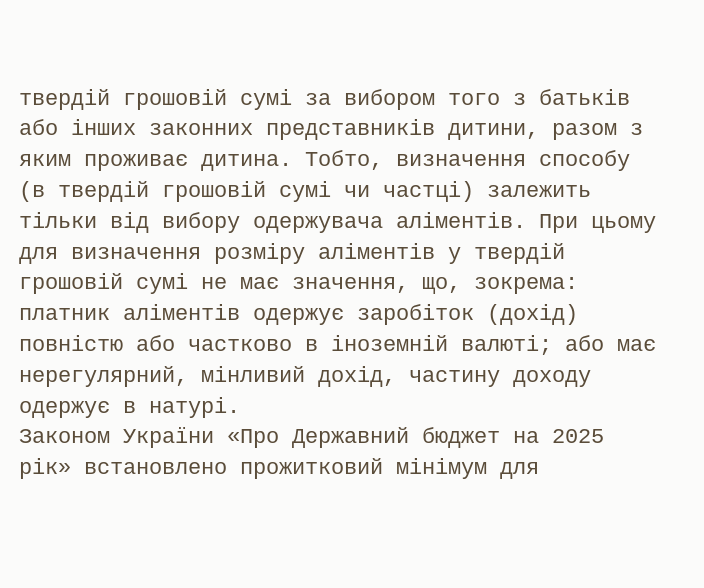твердій грошовій сумі за вибором того з батьків або інших законних представників дитини, разом з яким проживає дитина. Тобто, визначення способу (в твердій грошовій сумі чи частці) залежить тільки від вибору одержувача аліментів. При цьому для визначення розміру аліментів у твердій грошовій сумі не має значення, що, зокрема: платник аліментів одержує заробіток (дохід) повністю або частково в іноземній валюті; або має нерегулярний, мінливий дохід, частину доходу одержує в натурі.
Законом України «Про Державний бюджет на 2025 рік» встановлено прожитковий мінімум для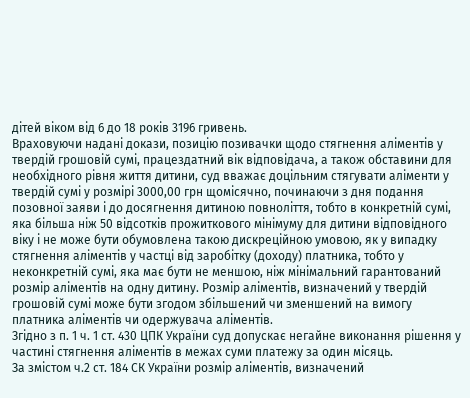дітей віком від 6 до 18 років 3196 гривень.
Враховуючи надані докази, позицію позивачки щодо стягнення аліментів у твердій грошовій сумі, працездатний вік відповідача, а також обставини для необхідного рівня життя дитини, суд вважає доцільним стягувати аліменти у твердій сумі у розмірі 3000,00 грн щомісячно, починаючи з дня подання позовної заяви і до досягнення дитиною повноліття, тобто в конкретній сумі, яка більша ніж 50 відсотків прожиткового мінімуму для дитини відповідного віку і не може бути обумовлена такою дискреційною умовою, як у випадку стягнення аліментів у частці від заробітку (доходу) платника, тобто у неконкретній сумі, яка має бути не меншою, ніж мінімальний гарантований розмір аліментів на одну дитину. Розмір аліментів, визначений у твердій грошовій сумі може бути згодом збільшений чи зменшений на вимогу платника аліментів чи одержувача аліментів.
Згідно з п. 1 ч. 1 ст. 430 ЦПК України суд допускає негайне виконання рішення у частині стягнення аліментів в межах суми платежу за один місяць.
За змістом ч.2 ст. 184 СК України розмір аліментів, визначений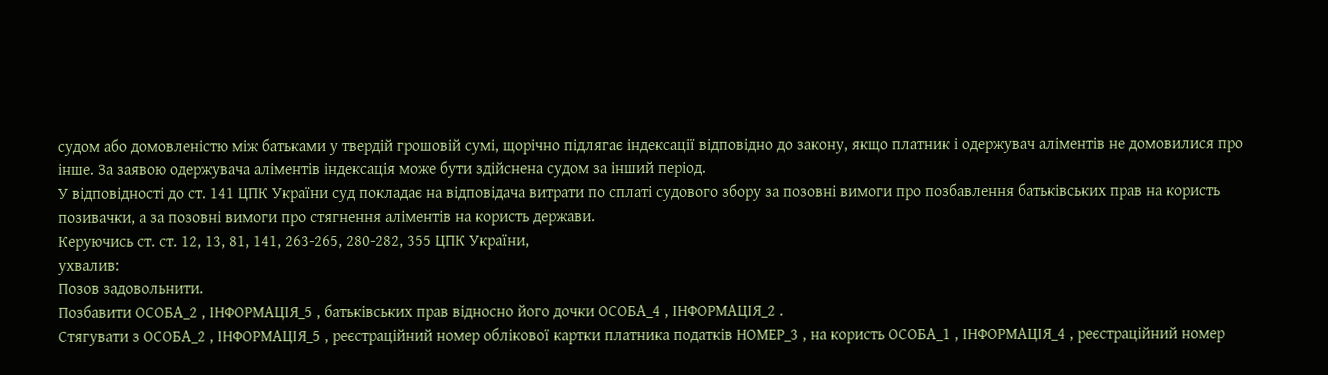судом або домовленістю між батьками у твердій грошовій сумі, щорічно підлягає індексації відповідно до закону, якщо платник і одержувач аліментів не домовилися про інше. За заявою одержувача аліментів індексація може бути здійснена судом за інший період.
У відповідності до ст. 141 ЦПК України суд покладає на відповідача витрати по сплаті судового збору за позовні вимоги про позбавлення батьківських прав на користь позивачки, а за позовні вимоги про стягнення аліментів на користь держави.
Керуючись ст. ст. 12, 13, 81, 141, 263-265, 280-282, 355 ЦПК України,
ухвалив:
Позов задовольнити.
Позбавити ОСОБА_2 , ІНФОРМАЦІЯ_5 , батьківських прав відносно його дочки ОСОБА_4 , ІНФОРМАЦІЯ_2 .
Стягувати з ОСОБА_2 , ІНФОРМАЦІЯ_5 , реєстраційний номер облікової картки платника податків НОМЕР_3 , на користь ОСОБА_1 , ІНФОРМАЦІЯ_4 , реєстраційний номер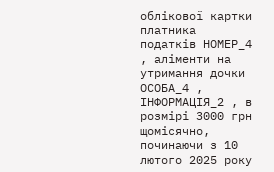облікової картки платника податків НОМЕР_4 , аліменти на утримання дочки ОСОБА_4 , ІНФОРМАЦІЯ_2 , в розмірі 3000 грн щомісячно, починаючи з 10 лютого 2025 року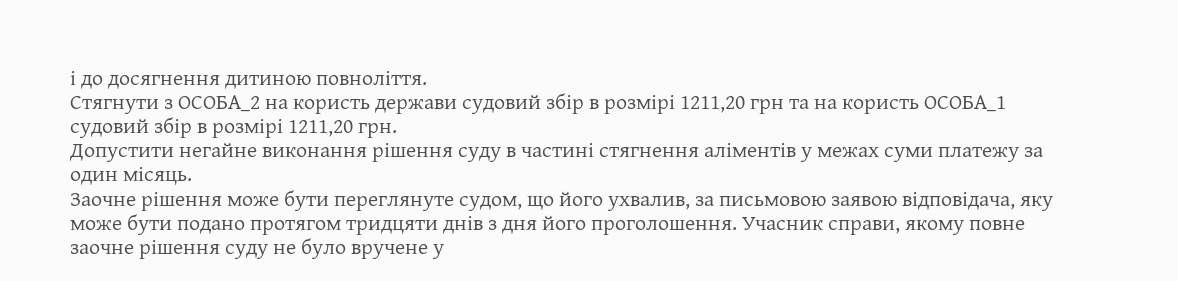і до досягнення дитиною повноліття.
Стягнути з ОСОБА_2 на користь держави судовий збір в розмірі 1211,20 грн та на користь ОСОБА_1 судовий збір в розмірі 1211,20 грн.
Допустити негайне виконання рішення суду в частині стягнення аліментів у межах суми платежу за один місяць.
Заочне рішення може бути переглянуте судом, що його ухвалив, за письмовою заявою відповідача, яку може бути подано протягом тридцяти днів з дня його проголошення. Учасник справи, якому повне заочне рішення суду не було вручене у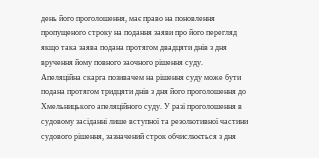день його проголошення, має право на поновлення пропущеного строку на подання заяви про його перегляд якщо така заява подана протягом двадцяти днів з дня вручення йому повного заочного рішення суду.
Апеляційна скарга позивачем на рішення суду може бути подана протягом тридцяти днів з дня його проголошення до Хмельницького апеляційного суду. У разі проголошення в судовому засіданні лише вступної та резолютивної частини судового рішення, зазначений строк обчислюється з дня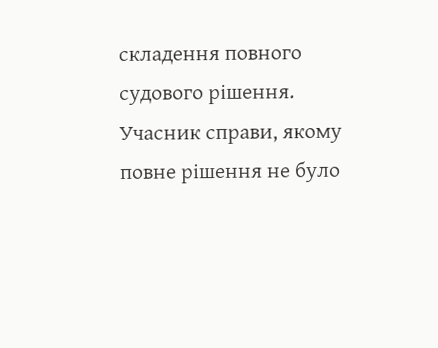складення повного судового рішення. Учасник справи, якому повне рішення не було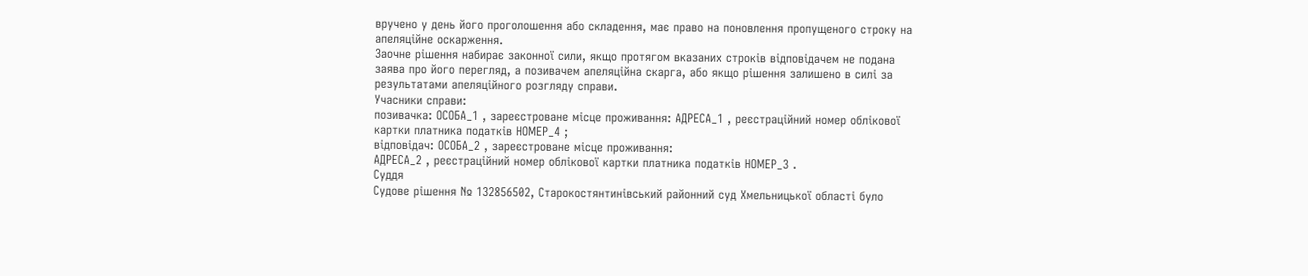вручено у день його проголошення або складення, має право на поновлення пропущеного строку на апеляційне оскарження.
Заочне рішення набирає законної сили, якщо протягом вказаних строків відповідачем не подана заява про його перегляд, а позивачем апеляційна скарга, або якщо рішення залишено в силі за результатами апеляційного розгляду справи.
Учасники справи:
позивачка: ОСОБА_1 , зареєстроване місце проживання: АДРЕСА_1 , реєстраційний номер облікової картки платника податків НОМЕР_4 ;
відповідач: ОСОБА_2 , зареєстроване місце проживання:
АДРЕСА_2 , реєстраційний номер облікової картки платника податків НОМЕР_3 .
Суддя
Судове рішення № 132856502, Старокостянтинівський районний суд Хмельницької області було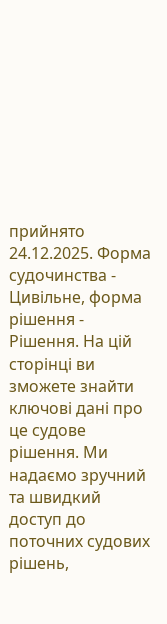прийнято 24.12.2025. Форма судочинства - Цивільне, форма рішення - Рішення. На цій сторінці ви зможете знайти ключові дані про це судове рішення. Ми надаємо зручний та швидкий доступ до поточних судових рішень,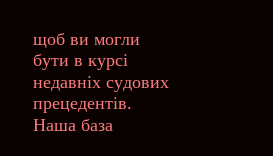щоб ви могли бути в курсі недавніх судових прецедентів. Наша база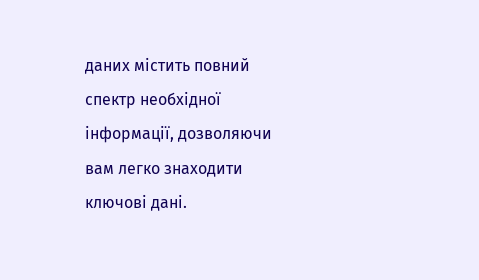даних містить повний спектр необхідної інформації, дозволяючи вам легко знаходити ключові дані.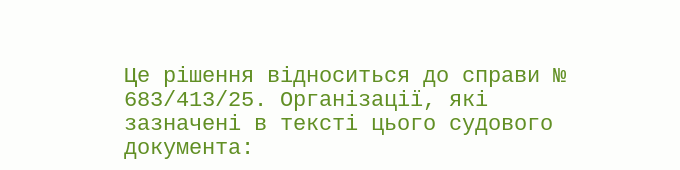Це рішення відноситься до справи № 683/413/25. Організації, які зазначені в тексті цього судового документа: